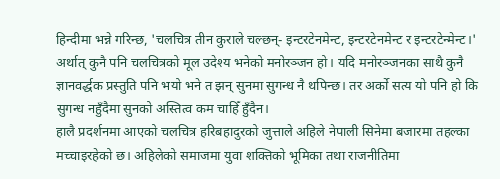हिन्दीमा भन्ने गरिन्छ, 'चलचित्र तीन कुराले चल्छन्- इन्टरटेनमेन्ट, इन्टरटेनमेन्ट र इन्टरटेन्मेन्ट।' अर्थात् कुनै पनि चलचित्रको मूल उदेश्य भनेको मनोरञ्जन हो। यदि मनोरञ्जनका साथै कुनै ज्ञानवर्द्धक प्रस्तुति पनि भयो भने त झन् सुनमा सुगन्ध नै थपिन्छ। तर अर्को सत्य यो पनि हो कि सुगन्ध नहुँदैमा सुनको अस्तित्व कम चाहिँ हुँदैन।
हालै प्रदर्शनमा आएको चलचित्र हरिबहादुरको जुत्ताले अहिले नेपाली सिनेमा बजारमा तहल्का मच्चाइरहेको छ। अहिलेको समाजमा युवा शक्तिको भूमिका तथा राजनीतिमा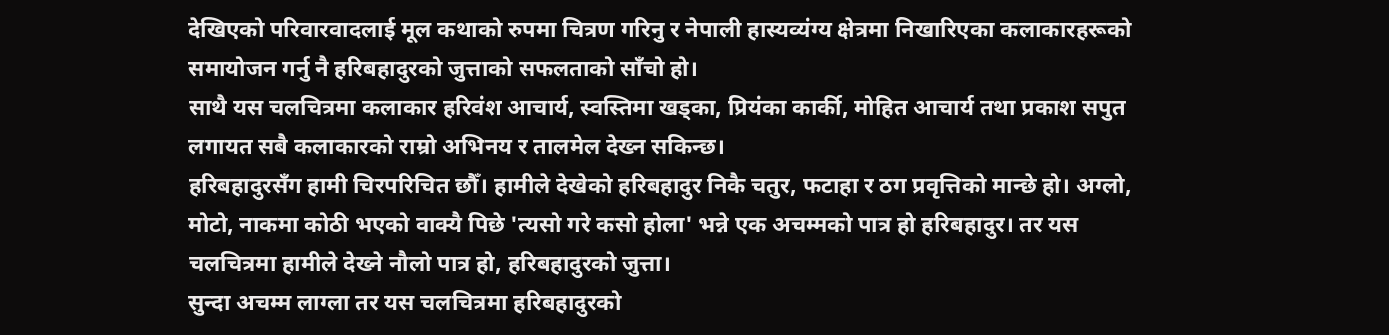देखिएको परिवारवादलाई मूल कथाको रुपमा चित्रण गरिनु र नेपाली हास्यव्यंग्य क्षेत्रमा निखारिएका कलाकारहरूको समायोजन गर्नु नै हरिबहादुरको जुत्ताको सफलताको साँचो हो।
साथै यस चलचित्रमा कलाकार हरिवंश आचार्य, स्वस्तिमा खड्का, प्रियंका कार्की, मोहित आचार्य तथा प्रकाश सपुत लगायत सबै कलाकारको राम्रो अभिनय र तालमेल देख्न सकिन्छ।
हरिबहादुरसँग हामी चिरपरिचित छौँ। हामीले देखेको हरिबहादुर निकै चतुर, फटाहा र ठग प्रवृत्तिको मान्छे हो। अग्लो, मोटो, नाकमा कोठी भएको वाक्यै पिछे 'त्यसो गरे कसो होला' भन्ने एक अचम्मको पात्र हो हरिबहादुर। तर यस चलचित्रमा हामीले देख्ने नौलो पात्र हो, हरिबहादुरको जुत्ता।
सुन्दा अचम्म लाग्ला तर यस चलचित्रमा हरिबहादुरको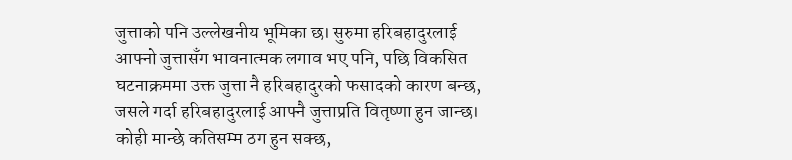जुत्ताको पनि उल्लेखनीय भूमिका छ। सुरुमा हरिबहादुरलाई आफ्नो जुत्तासँग भावनात्मक लगाव भए पनि, पछि विकसित घटनाक्रममा उक्त जुत्ता नै हरिबहादुरको फसादको कारण बन्छ, जसले गर्दा हरिबहादुरलाई आफ्नै जुत्ताप्रति वितृष्णा हुन जान्छ।
कोही मान्छे कतिसम्म ठग हुन सक्छ,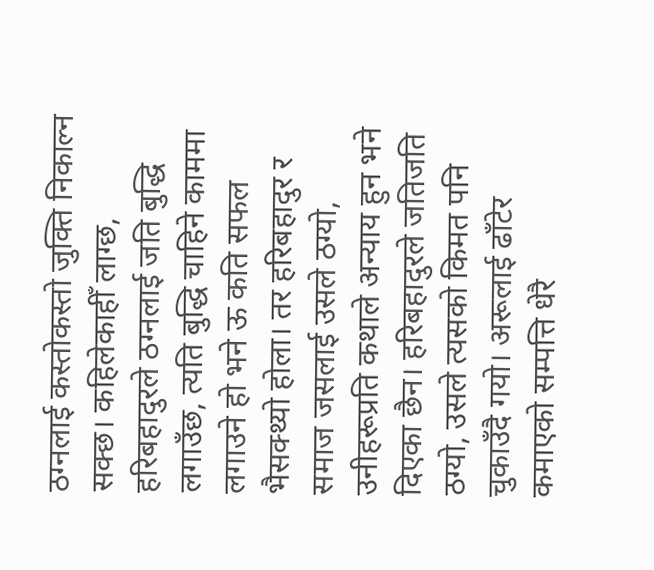ठग्नलाई कस्तोकस्तो जुक्ति निकाल्न सक्छ। कहिलेकाहीँ लाग्छ, हरिबहादुरले ठग्नलाई जति बुद्धि लगाउँछ, त्यति बुद्धि चाहिने काममा लगाउने हो भने ऊ कति सफल भैसक्थ्यो होला। तर हरिबहादुर र समाज जसलाई उसले ठग्यो, उनीहरूप्रति कथाले अन्याय हुन भने दिएका छैन। हरिबहादुरले जतिजति ठग्यो, उसले त्यसको किमत पनि चुकाउँदै गयो। अरूलाई ढाँटेर कमाएको सम्पत्ति धेरै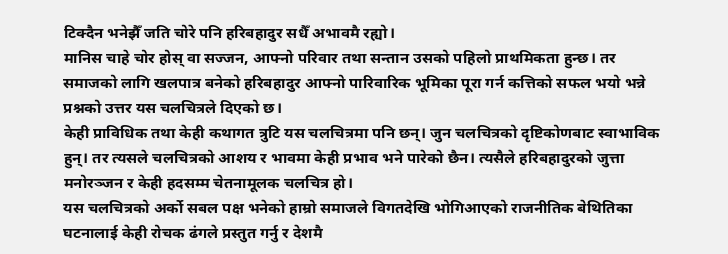टिक्दैन भनेझैँ जति चोरे पनि हरिबहादुर सधैँ अभावमै रह्यो।
मानिस चाहे चोर होस् वा सज्जन, आफ्नो परिवार तथा सन्तान उसको पहिलो प्राथमिकता हुन्छ। तर समाजको लागि खलपात्र बनेको हरिबहादुर आफ्नो पारिवारिक भूमिका पूरा गर्न कत्तिको सफल भयो भन्ने प्रश्नको उत्तर यस चलचित्रले दिएको छ।
केही प्राविधिक तथा केही कथागत त्रुटि यस चलचित्रमा पनि छन्। जुन चलचित्रको दृष्टिकोणबाट स्वाभाविक हुन्। तर त्यसले चलचित्रको आशय र भावमा केही प्रभाव भने पारेको छैन। त्यसैले हरिबहादुरको जुत्ता मनोरञ्जन र केही हदसम्म चेतनामूलक चलचित्र हो।
यस चलचित्रको अर्को सबल पक्ष भनेको हाम्रो समाजले विगतदेखि भोगिआएको राजनीतिक बेथितिका घटनालाई केही रोचक ढंगले प्रस्तुत गर्नु र देशमै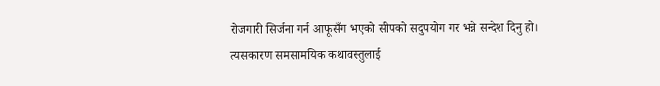रोजगारी सिर्जना गर्न आफूसँग भएको सीपको सदुपयोग गर भन्ने सन्देश दिनु हो। त्यसकारण समसामयिक कथावस्तुलाई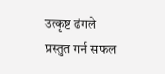उत्कृष्ट ढंगले प्रस्तुत गर्न सफल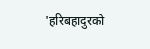'हरिबहादुरको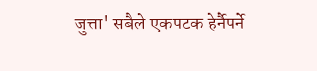जुत्ता' सबैले एकपटक हेर्नैपर्ने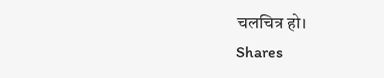चलचित्र हो।
Shares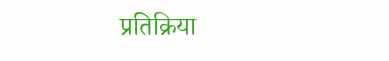प्रतिक्रिया